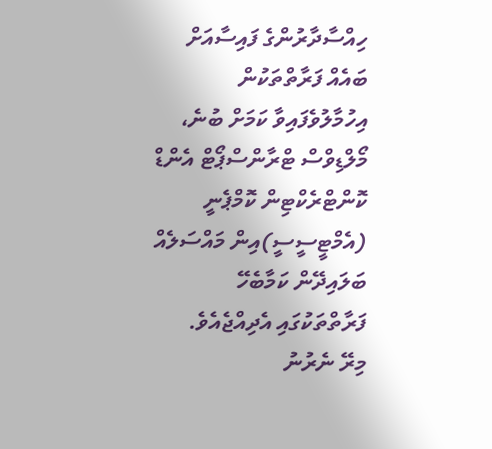ހިއްސާދާރުންގެ ފައިސާއަށް ބައެއް ފަރާތްތަކުން އިހުމާލުވެފައިވާ ކަމަށް ބުނެ، މޯލްޑިވްސް ޓްރާންސްޕޯޓް އެންޑް ކޮންޓްރެކްޓިން ކޮމްޕެނީ (އެމްޓީސީސީ)އިން މައްސަލެއް ބަލައިދޭން ކަމާބެހޭ ފަރާތްތަކުގައި އެދިއްޖެއެވެ.
މިރޭ ނެރުނު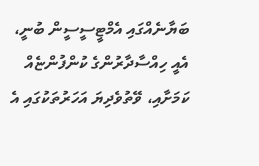ބަޔާނެއްގައި އެމްޓީސީސީން ބުނީ، އެއީ ހިއްސާދާރުންގެ ކުންފުންޏެއް ކަމަށާއި، ވޭތުވެދިޔަ އަހަރުތަކުގައި އެ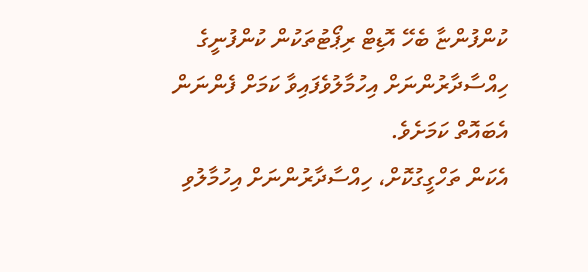ކުންފުންޏާ ބެހޭ އޮޑިޓް ރިޕޯޓުތަކުން ކުންފުނީގެ ހިއްސާދާރުންނަށް އިހުމާލުވެފައިވާ ކަމަށް ފެންނަން އެބައޮތް ކަމަށެވެ.
އެކަން ތަހްގީގުކޮށް، ހިއްސާދާރުންނަށް އިހުމާލުވި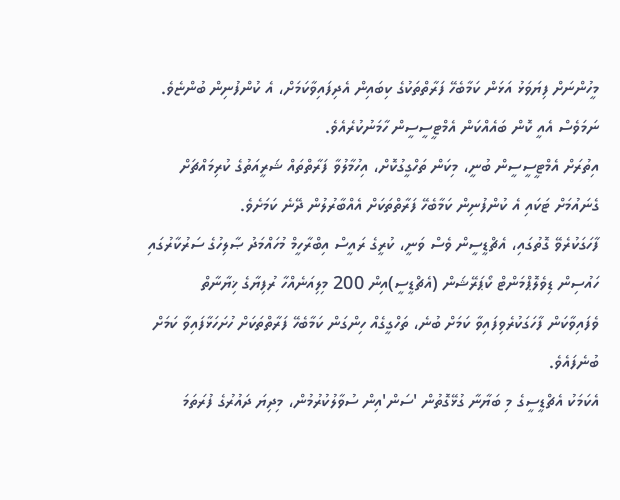މީހުންނަށް ފިޔަވަޅު އަޅަން ކަމާބެހޭ ފަރާތްތަކުގެ ކިބައިން އެދިފައިވާކަމަށް، އެ ކުންފުނިން ބުންޏެވެ. ނަމަވެސް އެއީ ކޮން ބައެއްކަން އެމްޓީސީސީން ހާމަނުކުރެއެވެ.
އިތުރަށް އެމްޓީސީސީން ބުނީ، މިކަން ތަހްގީގުކޮށް، އިހުމާލުވާ ފަރާތްތައް ޝަރީއަތުގެ ކުރިމައްޗަށް ގެނައުމަށް ޓަކައި އެ ކުންފުނިން ކަމާބެހޭ ފަރާތްތަކަށް އެއްބާރުލުން ދޭނެ ކަމަށެވެ.
ފާހަގަކުރެވޭ ގޮތުގައި، އެޗްޑީސީން ވެސް ވަނީ، ކުރީގެ ރައީސް އިބްރާހީމް މުހައްމަދު ޞާލިހުގެ ސަރުކާރުގައި ހައުސިން ޑިވެލޮޕްމަންޓް ކޯޕަރޭޝަން (އެޗްޑީސީ)އިން 200 މިލިއަނެއްހާ ރުފިޔާގެ ޚިޔާނާތް ވެފައިވާކަން ފާހަގަކުރެވިފައިވާ ކަމަށް ބުނެ، ތަހްގީގެއް ހިންގަން ކަމާބެހޭ ފަރާތްތަކަށް ހުށަހަޅާފައިވާ ކަމަށް ބުނެފައެވެ.
އެކަމަކު އެޗްޑީސީގެ މި ބަޔާނާ ގުޅޭގޮތުން 'ސަން'އިން ސުވާލުކުރުމުން، މިދިޔަ ދައުރުގެ ފުރަތަމަ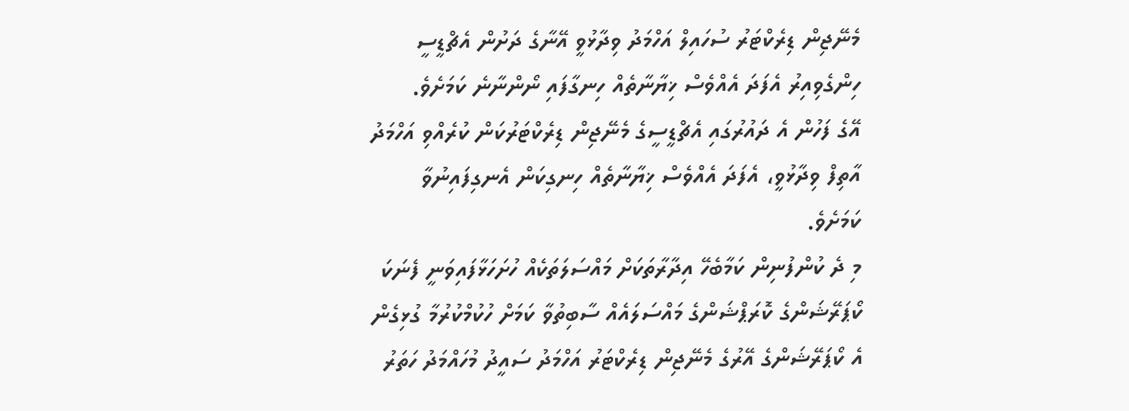މެނޭޖިން ޑިރެކްޓަރު ސުހައިލް އަހްމަދު ވިދާޅުވީ އޭނާގެ ދަށުން އެޗްޑީސީ ހިންގެވިއިރު އެފަދަ އެއްވެސް ޚިޔާނާތެއް ހިނގާފައި ނޯންނާނެ ކަމަށެވެ.
އޭގެ ފަހުން އެ ދައުރުގައި އެޗްޑީސީގެ މެނޭޖިން ޑިރެކްޓަރުކަން ކުރެއްވި އަހްމަދު އާތިފް ވިދާޅުވީ، އެފަދަ އެއްވެސް ޚިޔާނާތެއް ހިނގިކަން އެނގިފައިނުވާ ކަމަށެވެ.
މި ދެ ކުންފުނިން ކަމާބެހޭ އިދާރާތަކަށް މައްސަލަތަކެއް ހުށަހަޅާފައިވަނީ ފެނަކަ ކޯޕަރޭޝަންގެ ކޮރަޕްޝަންގެ މައްސަލައެއް ސާބިތުވާ ކަމަށް ހުކުމްކުރުމާ ގުޅިގެން އެ ކޯޕަރޭޝަންގެ އޭރުގެ މެނޭޖިން ޑިރެކްޓަރު އަހްމަދު ސައީދު މުހައްމަދު ހަތަރު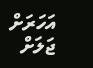އަހަރަށް ޖަލަށް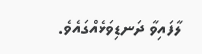ލާފައިވާ ދަނޑިވަޅެއްގައެވެ.